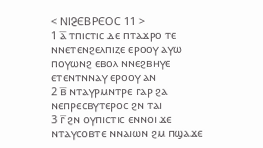< ⲚⲒⳈⲈⲂⲢⲈⲞⲤ 11 >
1 ⲁ̅ ⲧⲡⲓⲥⲧⲓⲥ ⲇⲉ ⲡⲧⲁϫⲣⲟ ⲧⲉ ⲛⲛⲉⲧⲉⲛϩⲉⲗⲡⲓⲍⲉ ⲉⲣⲟⲟⲩ ⲁⲩⲱ ⲡⲟⲩⲱⲛϩ ⲉⲃⲟⲗ ⲛⲛⲉϩⲃⲏⲩⲉ ⲉⲧⲉⲛⲧⲛⲛⲁⲩ ⲉⲣⲟⲟⲩ ⲁⲛ
2 ⲃ̅ ⲛⲧⲁⲩⲣⲙⲛⲧⲣⲉ ⲅⲁⲣ ϩⲁ ⲛⲉⲡⲣⲉⲥⲃⲩⲧⲉⲣⲟⲥ ϩⲛ ⲧⲁⲓ
3 ⲅ̅ ϩⲛ ⲟⲩⲡⲓⲥⲧⲓⲥ ⲉⲛⲛⲟⲓ ϫⲉ ⲛⲧⲁⲩⲥⲟⲃⲧⲉ ⲛⲛⲁⲓⲱⲛ ϩⲙ ⲡϣⲁϫⲉ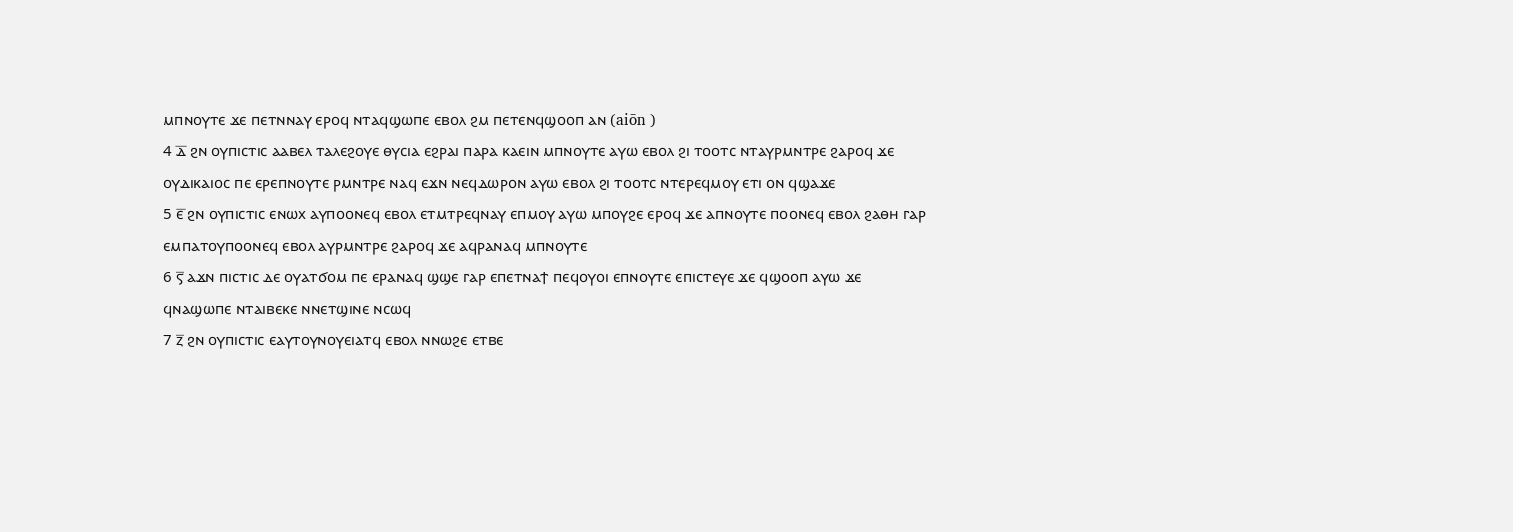ⲙⲡⲛⲟⲩⲧⲉ ϫⲉ ⲡⲉⲧⲛⲛⲁⲩ ⲉⲣⲟϥ ⲛⲧⲁϥϣⲱⲡⲉ ⲉⲃⲟⲗ ϩⲙ ⲡⲉⲧⲉⲛϥϣⲟⲟⲡ ⲁⲛ (aiōn )
4 ⲇ̅ ϩⲛ ⲟⲩⲡⲓⲥⲧⲓⲥ ⲁⲁⲃⲉⲗ ⲧⲁⲗⲉϩⲟⲩⲉ ⲑⲩⲥⲓⲁ ⲉϩⲣⲁⲓ ⲡⲁⲣⲁ ⲕⲁⲉⲓⲛ ⲙⲡⲛⲟⲩⲧⲉ ⲁⲩⲱ ⲉⲃⲟⲗ ϩⲓ ⲧⲟⲟⲧⲥ ⲛⲧⲁⲩⲣⲙⲛⲧⲣⲉ ϩⲁⲣⲟϥ ϫⲉ ⲟⲩⲇⲓⲕⲁⲓⲟⲥ ⲡⲉ ⲉⲣⲉⲡⲛⲟⲩⲧⲉ ⲣⲙⲛⲧⲣⲉ ⲛⲁϥ ⲉϫⲛ ⲛⲉϥⲇⲱⲣⲟⲛ ⲁⲩⲱ ⲉⲃⲟⲗ ϩⲓ ⲧⲟⲟⲧⲥ ⲛⲧⲉⲣⲉϥⲙⲟⲩ ⲉⲧⲓ ⲟⲛ ϥϣⲁϫⲉ
5 ⲉ̅ ϩⲛ ⲟⲩⲡⲓⲥⲧⲓⲥ ⲉⲛⲱⲭ ⲁⲩⲡⲟⲟⲛⲉϥ ⲉⲃⲟⲗ ⲉⲧⲙⲧⲣⲉϥⲛⲁⲩ ⲉⲡⲙⲟⲩ ⲁⲩⲱ ⲙⲡⲟⲩϩⲉ ⲉⲣⲟϥ ϫⲉ ⲁⲡⲛⲟⲩⲧⲉ ⲡⲟⲟⲛⲉϥ ⲉⲃⲟⲗ ϩⲁⲑⲏ ⲅⲁⲣ ⲉⲙⲡⲁⲧⲟⲩⲡⲟⲟⲛⲉϥ ⲉⲃⲟⲗ ⲁⲩⲣⲙⲛⲧⲣⲉ ϩⲁⲣⲟϥ ϫⲉ ⲁϥⲣⲁⲛⲁϥ ⲙⲡⲛⲟⲩⲧⲉ
6 ⲋ̅ ⲁϫⲛ ⲡⲓⲥⲧⲓⲥ ⲇⲉ ⲟⲩⲁⲧϭⲟⲙ ⲡⲉ ⲉⲣⲁⲛⲁϥ ϣϣⲉ ⲅⲁⲣ ⲉⲡⲉⲧⲛⲁϯ ⲡⲉϥⲟⲩⲟⲓ ⲉⲡⲛⲟⲩⲧⲉ ⲉⲡⲓⲥⲧⲉⲩⲉ ϫⲉ ϥϣⲟⲟⲡ ⲁⲩⲱ ϫⲉ ϥⲛⲁϣⲱⲡⲉ ⲛⲧⲁⲓⲃⲉⲕⲉ ⲛⲛⲉⲧϣⲓⲛⲉ ⲛⲥⲱϥ
7 ⲍ̅ ϩⲛ ⲟⲩⲡⲓⲥⲧⲓⲥ ⲉⲁⲩⲧⲟⲩⲛⲟⲩⲉⲓⲁⲧϥ ⲉⲃⲟⲗ ⲛⲛⲱϩⲉ ⲉⲧⲃⲉ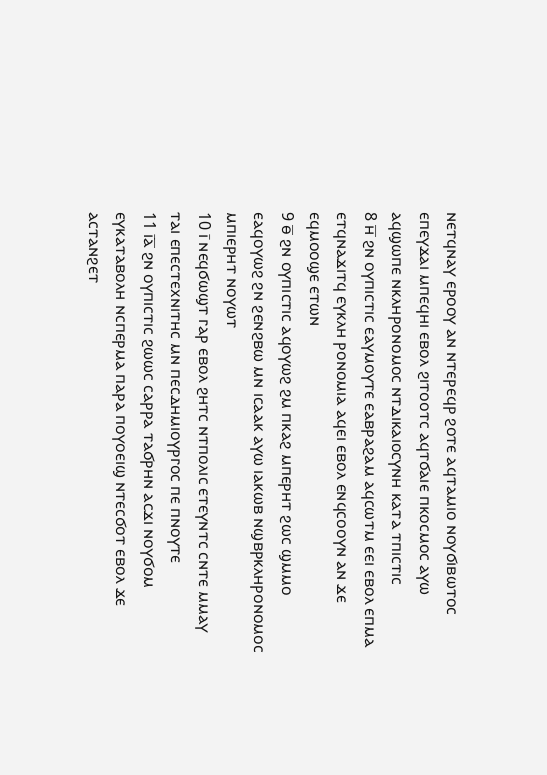ⲛⲉⲧϥⲛⲁⲩ ⲉⲣⲟⲟⲩ ⲁⲛ ⲛⲧⲉⲣⲉϥⲣ ϩⲟⲧⲉ ⲁϥⲧⲁⲙⲓⲟ ⲛⲟⲩϭⲓⲃⲱⲧⲟⲥ ⲉⲡⲉⲩϫⲁⲓ ⲙⲡⲉϥⲏⲓ ⲉⲃⲟⲗ ϩⲓⲧⲟⲟⲧⲥ ⲁϥⲧϭⲁⲓⲉ ⲡⲕⲟⲥⲙⲟⲥ ⲁⲩⲱ ⲁϥϣⲱⲡⲉ ⲛⲕⲗⲏⲣⲟⲛⲟⲙⲟⲥ ⲛⲧⲇⲓⲕⲁⲓⲟⲥⲩⲛⲏ ⲕⲁⲧⲁ ⲧⲡⲓⲥⲧⲓⲥ
8 ⲏ̅ ϩⲛ ⲟⲩⲡⲓⲥⲧⲓⲥ ⲉⲁⲩⲙⲟⲩⲧⲉ ⲉⲁⲃⲣⲁϩⲁⲙ ⲁϥⲥⲱⲧⲙ ⲉⲉⲓ ⲉⲃⲟⲗ ⲉⲡⲙⲁ ⲉⲧϥⲛⲁϫⲓⲧϥ ⲉⲩⲕⲗⲏ ⲣⲟⲛⲟⲙⲓⲁ ⲁϥⲉⲓ ⲉⲃⲟⲗ ⲉⲛϥⲥⲟⲟⲩⲛ ⲁⲛ ϫⲉ ⲉϥⲙⲟⲟϣⲉ ⲉⲧⲱⲛ
9 ⲑ̅ ϩⲛ ⲟⲩⲡⲓⲥⲧⲓⲥ ⲁϥⲟⲩⲱϩ ϩⲙ ⲡⲕⲁϩ ⲙⲡⲉⲣⲏⲧ ϩⲱⲥ ϣⲙⲙⲟ ⲉⲁϥⲟⲩⲱϩ ϩⲛ ϩⲉⲛϩⲃⲱ ⲙⲛ ⲓⲥⲁⲁⲕ ⲁⲩⲱ ⲓⲁⲕⲱⲃ ⲛϣⲃⲣⲕⲗⲏⲣⲟⲛⲟⲙⲟⲥ ⲙⲡⲓⲉⲣⲏⲧ ⲛⲟⲩⲱⲧ
10 ⲓ̅ ⲛⲉϥϭⲱϣⲧ ⲅⲁⲣ ⲉⲃⲟⲗ ϩⲏⲧⲥ ⲛⲧⲡⲟⲗⲓⲥ ⲉⲧⲉⲩⲛⲧⲥ ⲥⲛⲧⲉ ⲙⲙⲁⲩ ⲧⲁⲓ ⲉⲡⲉⲥⲧⲉⲭⲛⲓⲧⲏⲥ ⲙⲛ ⲡⲉⲥⲇⲏⲙⲓⲟⲩⲣⲅⲟⲥ ⲡⲉ ⲡⲛⲟⲩⲧⲉ
11 ⲓ̅ⲁ̅ ϩⲛ ⲟⲩⲡⲓⲥⲧⲓⲥ ϩⲱⲱⲥ ⲥⲁⲣⲣⲁ ⲧⲁϭⲣⲏⲛ ⲁⲥϫⲓ ⲛⲟⲩϭⲟⲙ ⲉⲩⲕⲁⲧⲁⲃⲟⲗⲏ ⲛⲥⲡⲉⲣⲙⲁ ⲡⲁⲣⲁ ⲡⲟⲩⲟⲉⲓϣ ⲛⲧⲉⲥϭⲟⲧ ⲉⲃⲟⲗ ϫⲉ ⲁⲥⲧⲁⲛϩⲉⲧ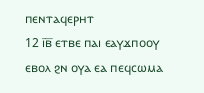ⲡⲉⲛⲧⲁϥⲉⲣⲏⲧ
12 ⲓ̅ⲃ̅ ⲉⲧⲃⲉ ⲡⲁⲓ ⲉⲁⲩϫⲡⲟⲟⲩ ⲉⲃⲟⲗ ϩⲛ ⲟⲩⲁ ⲉⲁ ⲡⲉϥⲥⲱⲙⲁ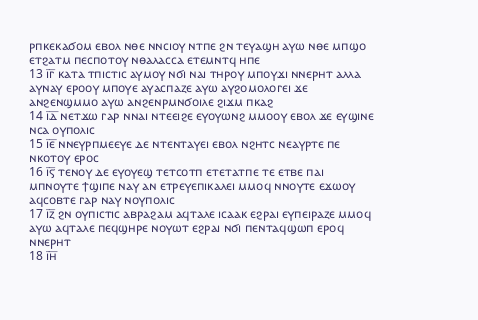ⲣⲡⲕⲉⲕⲁϭⲟⲙ ⲉⲃⲟⲗ ⲛⲑⲉ ⲛⲛⲥⲓⲟⲩ ⲛⲧⲡⲉ ϩⲛ ⲧⲉⲩⲁϣⲏ ⲁⲩⲱ ⲛⲑⲉ ⲙⲡϣⲟ ⲉⲧϩⲁⲧⲙ ⲡⲉⲥⲡⲟⲧⲟⲩ ⲛⲑⲁⲗⲁⲥⲥⲁ ⲉⲧⲉⲙⲛⲧϥ ⲏⲡⲉ
13 ⲓ̅ⲅ̅ ⲕⲁⲧⲁ ⲧⲡⲓⲥⲧⲓⲥ ⲁⲩⲙⲟⲩ ⲛϭⲓ ⲛⲁⲓ ⲧⲏⲣⲟⲩ ⲙⲡⲟⲩϫⲓ ⲛⲛⲉⲣⲏⲧ ⲁⲗⲗⲁ ⲁⲩⲛⲁⲩ ⲉⲣⲟⲟⲩ ⲙⲡⲟⲩⲉ ⲁⲩⲁⲥⲡⲁⲍⲉ ⲁⲩⲱ ⲁⲩϩⲟⲙⲟⲗⲟⲅⲉⲓ ϫⲉ ⲁⲛϩⲉⲛϣⲙⲙⲟ ⲁⲩⲱ ⲁⲛϩⲉⲛⲣⲙⲛϭⲟⲓⲗⲉ ϩⲓϫⲙ ⲡⲕⲁϩ
14 ⲓ̅ⲇ̅ ⲛⲉⲧϫⲱ ⲅⲁⲣ ⲛⲛⲁⲓ ⲛⲧⲉⲉⲓϩⲉ ⲉⲩⲟⲩⲱⲛϩ ⲙⲙⲟⲟⲩ ⲉⲃⲟⲗ ϫⲉ ⲉⲩϣⲓⲛⲉ ⲛⲥⲁ ⲟⲩⲡⲟⲗⲓⲥ
15 ⲓ̅ⲉ̅ ⲛⲛⲉⲩⲣⲡⲙⲉⲉⲩⲉ ⲇⲉ ⲛⲧⲉⲛⲧⲁⲩⲉⲓ ⲉⲃⲟⲗ ⲛϩⲏⲧⲥ ⲛⲉⲁⲩⲣⲧⲉ ⲡⲉ ⲛⲕⲟⲧⲟⲩ ⲉⲣⲟⲥ
16 ⲓ̅ⲋ̅ ⲧⲉⲛⲟⲩ ⲇⲉ ⲉⲩⲟⲩⲉϣ ⲧⲉⲧⲥⲟⲧⲡ ⲉⲧⲉⲧⲁⲧⲡⲉ ⲧⲉ ⲉⲧⲃⲉ ⲡⲁⲓ ⲙⲡⲛⲟⲩⲧⲉ ϯϣⲓⲡⲉ ⲛⲁⲩ ⲁⲛ ⲉⲧⲣⲉⲩⲉⲡⲓⲕⲁⲗⲉⲓ ⲙⲙⲟϥ ⲛⲛⲟⲩⲧⲉ ⲉϫⲱⲟⲩ ⲁϥⲥⲟⲃⲧⲉ ⲅⲁⲣ ⲛⲁⲩ ⲛⲟⲩⲡⲟⲗⲓⲥ
17 ⲓ̅ⲍ̅ ϩⲛ ⲟⲩⲡⲓⲥⲧⲓⲥ ⲁⲃⲣⲁϩⲁⲙ ⲁϥⲧⲁⲗⲉ ⲓⲥⲁⲁⲕ ⲉϩⲣⲁⲓ ⲉⲩⲡⲉⲓⲣⲁⲍⲉ ⲙⲙⲟϥ ⲁⲩⲱ ⲁϥⲧⲁⲗⲉ ⲡⲉϥϣⲏⲣⲉ ⲛⲟⲩⲱⲧ ⲉϩⲣⲁⲓ ⲛϭⲓ ⲡⲉⲛⲧⲁϥϣⲱⲡ ⲉⲣⲟϥ ⲛⲛⲉⲣⲏⲧ
18 ⲓ̅ⲏ̅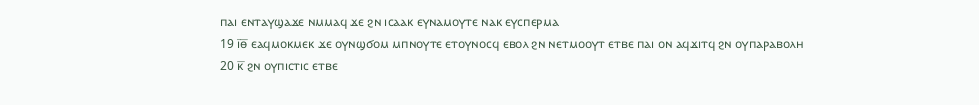ⲡⲁⲓ ⲉⲛⲧⲁⲩϣⲁϫⲉ ⲛⲙⲙⲁϥ ϫⲉ ϩⲛ ⲓⲥⲁⲁⲕ ⲉⲩⲛⲁⲙⲟⲩⲧⲉ ⲛⲁⲕ ⲉⲩⲥⲡⲉⲣⲙⲁ
19 ⲓ̅ⲑ̅ ⲉⲁϥⲙⲟⲕⲙⲉⲕ ϫⲉ ⲟⲩⲛϣϭⲟⲙ ⲙⲡⲛⲟⲩⲧⲉ ⲉⲧⲟⲩⲛⲟⲥϥ ⲉⲃⲟⲗ ϩⲛ ⲛⲉⲧⲙⲟⲟⲩⲧ ⲉⲧⲃⲉ ⲡⲁⲓ ⲟⲛ ⲁϥϫⲓⲧϥ ϩⲛ ⲟⲩⲡⲁⲣⲁⲃⲟⲗⲏ
20 ⲕ̅ ϩⲛ ⲟⲩⲡⲓⲥⲧⲓⲥ ⲉⲧⲃⲉ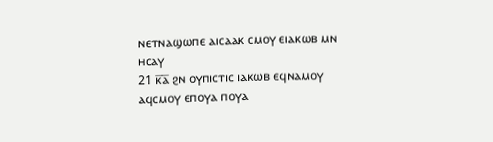ⲛⲉⲧⲛⲁϣⲱⲡⲉ ⲁⲓⲥⲁⲁⲕ ⲥⲙⲟⲩ ⲉⲓⲁⲕⲱⲃ ⲙⲛ ⲏⲥⲁⲩ
21 ⲕ̅ⲁ̅ ϩⲛ ⲟⲩⲡⲓⲥⲧⲓⲥ ⲓⲁⲕⲱⲃ ⲉϥⲛⲁⲙⲟⲩ ⲁϥⲥⲙⲟⲩ ⲉⲡⲟⲩⲁ ⲡⲟⲩⲁ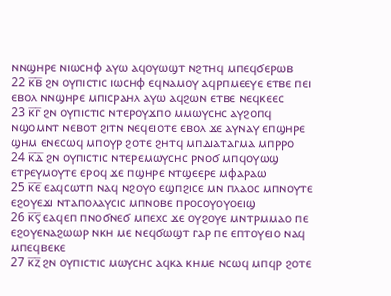ⲛⲛϣⲏⲣⲉ ⲛⲓⲱⲥⲏⲫ ⲁⲩⲱ ⲁϥⲟⲩⲱϣⲧ ⲛϩⲧⲏϥ ⲙⲡⲉϥϭⲉⲣⲱⲃ
22 ⲕ̅ⲃ̅ ϩⲛ ⲟⲩⲡⲓⲥⲧⲓⲥ ⲓⲱⲥⲏⲫ ⲉϥⲛⲁⲙⲟⲩ ⲁϥⲣⲡⲙⲉⲉⲩⲉ ⲉⲧⲃⲉ ⲡⲉⲓ ⲉⲃⲟⲗ ⲛⲛϣⲏⲣⲉ ⲙⲡⲓⲥⲣⲁⲏⲗ ⲁⲩⲱ ⲁϥϩⲱⲛ ⲉⲧⲃⲉ ⲛⲉϥⲕⲉⲉⲥ
23 ⲕ̅ⲅ̅ ϩⲛ ⲟⲩⲡⲓⲥⲧⲓⲥ ⲛⲧⲉⲣⲟⲩϫⲡⲟ ⲙⲙⲱⲩⲥⲏⲥ ⲁⲩϩⲟⲡϥ ⲛϣⲟⲙⲛⲧ ⲛⲉⲃⲟⲧ ϩⲓⲧⲛ ⲛⲉϥⲉⲓⲟⲧⲉ ⲉⲃⲟⲗ ϫⲉ ⲁⲩⲛⲁⲩ ⲉⲡϣⲏⲣⲉ ϣⲏⲙ ⲉⲛⲉⲥⲱϥ ⲙⲡⲟⲩⲣ ϩⲟⲧⲉ ϩⲏⲧϥ ⲙⲡⲇⲓⲁⲧⲁⲅⲙⲁ ⲙⲡⲣⲣⲟ
24 ⲕ̅ⲇ̅ ϩⲛ ⲟⲩⲡⲓⲥⲧⲓⲥ ⲛⲧⲉⲣⲉⲙⲱⲩⲥⲏⲥ ⲣⲛⲟϭ ⲙⲡϥⲟⲩⲱϣ ⲉⲧⲣⲉⲩⲙⲟⲩⲧⲉ ⲉⲣⲟϥ ϫⲉ ⲡϣⲏⲣⲉ ⲛⲧϣⲉⲉⲣⲉ ⲙⲫⲁⲣⲁⲱ
25 ⲕ̅ⲉ̅ ⲉⲁϥⲥⲱⲧⲡ ⲛⲁϥ ⲛϩⲟⲩⲟ ⲉϣⲡϩⲓⲥⲉ ⲙⲛ ⲡⲗⲁⲟⲥ ⲙⲡⲛⲟⲩⲧⲉ ⲉϩⲟⲩⲉϫⲓ ⲛⲧⲁⲡⲟⲗⲁⲩⲥⲓⲥ ⲙⲡⲛⲟⲃⲉ ⲡⲣⲟⲥⲟⲩⲟⲩⲟⲉⲓϣ
26 ⲕ̅ⲋ̅ ⲉⲁϥⲉⲡ ⲡⲛⲟϭⲛⲉϭ ⲙⲡⲉⲭⲥ ϫⲉ ⲟⲩϩⲟⲩⲉ ⲙⲛⲧⲣⲙⲙⲁⲟ ⲡⲉ ⲉϩⲟⲩⲉⲛⲁϩⲱⲱⲣ ⲛⲕⲏ ⲙⲉ ⲛⲉϥϭⲱϣⲧ ⲅⲁⲣ ⲡⲉ ⲉⲡⲧⲟⲩⲉⲓⲟ ⲛⲁϥ ⲙⲡⲉϥⲃⲉⲕⲉ
27 ⲕ̅ⲍ̅ ϩⲛ ⲟⲩⲡⲓⲥⲧⲓⲥ ⲙⲱⲩⲥⲏⲥ ⲁϥⲕⲁ ⲕⲏⲙⲉ ⲛⲥⲱϥ ⲙⲡϥⲣ ϩⲟⲧⲉ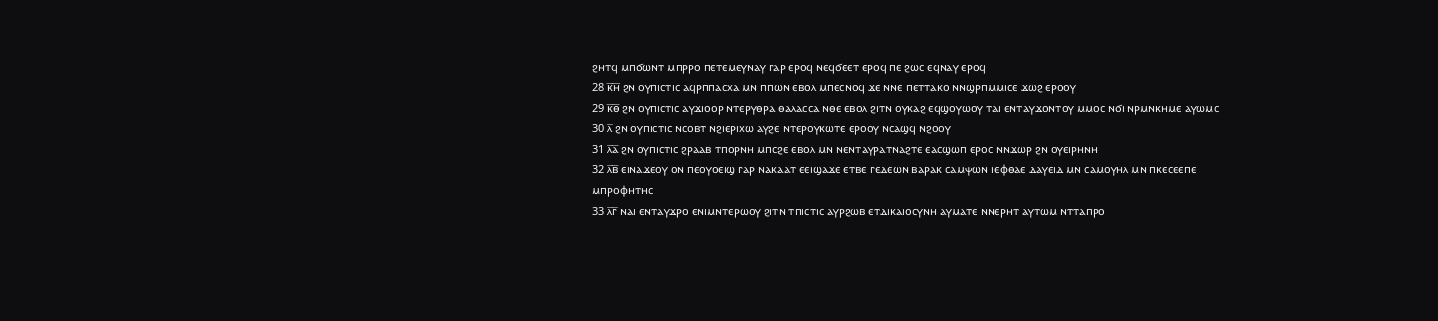ϩⲏⲧϥ ⲙⲡϭⲱⲛⲧ ⲙⲡⲣⲣⲟ ⲡⲉⲧⲉⲙⲉⲩⲛⲁⲩ ⲅⲁⲣ ⲉⲣⲟϥ ⲛⲉϥϭⲉⲉⲧ ⲉⲣⲟϥ ⲡⲉ ϩⲱⲥ ⲉϥⲛⲁⲩ ⲉⲣⲟϥ
28 ⲕ̅ⲏ̅ ϩⲛ ⲟⲩⲡⲓⲥⲧⲓⲥ ⲁϥⲣⲡⲡⲁⲥⲭⲁ ⲙⲛ ⲡⲡⲱⲛ ⲉⲃⲟⲗ ⲙⲡⲉⲥⲛⲟϥ ϫⲉ ⲛⲛⲉ ⲡⲉⲧⲧⲁⲕⲟ ⲛⲛϣⲣⲡⲙⲙⲓⲥⲉ ϫⲱϩ ⲉⲣⲟⲟⲩ
29 ⲕ̅ⲑ̅ ϩⲛ ⲟⲩⲡⲓⲥⲧⲓⲥ ⲁⲩϫⲓⲟⲟⲣ ⲛⲧⲉⲣⲩⲑⲣⲁ ⲑⲁⲗⲁⲥⲥⲁ ⲛⲑⲉ ⲉⲃⲟⲗ ϩⲓⲧⲛ ⲟⲩⲕⲁϩ ⲉϥϣⲟⲩⲱⲟⲩ ⲧⲁⲓ ⲉⲛⲧⲁⲩϫⲟⲛⲧⲟⲩ ⲙⲙⲟⲥ ⲛϭⲓ ⲛⲣⲙⲛⲕⲏⲙⲉ ⲁⲩⲱⲙⲥ
30 ⲗ̅ ϩⲛ ⲟⲩⲡⲓⲥⲧⲓⲥ ⲛⲥⲟⲃⲧ ⲛϩⲓⲉⲣⲓⲭⲱ ⲁⲩϩⲉ ⲛⲧⲉⲣⲟⲩⲕⲱⲧⲉ ⲉⲣⲟⲟⲩ ⲛⲥⲁϣϥ ⲛϩⲟⲟⲩ
31 ⲗ̅ⲁ̅ ϩⲛ ⲟⲩⲡⲓⲥⲧⲓⲥ ϩⲣⲁⲁⲃ ⲧⲡⲟⲣⲛⲏ ⲙⲡⲥϩⲉ ⲉⲃⲟⲗ ⲙⲛ ⲛⲉⲛⲧⲁⲩⲣⲁⲧⲛⲁϩⲧⲉ ⲉⲁⲥϣⲱⲡ ⲉⲣⲟⲥ ⲛⲛϫⲱⲣ ϩⲛ ⲟⲩⲉⲓⲣⲏⲛⲏ
32 ⲗ̅ⲃ̅ ⲉⲓⲛⲁϫⲉⲟⲩ ⲟⲛ ⲡⲉⲟⲩⲟⲉⲓϣ ⲅⲁⲣ ⲛⲁⲕⲁⲁⲧ ⲉⲉⲓϣⲁϫⲉ ⲉⲧⲃⲉ ⲅⲉⲇⲉⲱⲛ ⲃⲁⲣⲁⲕ ⲥⲁⲙⲯⲱⲛ ⲓⲉⲫⲑⲁⲉ ⲇⲁⲩⲉⲓⲇ ⲙⲛ ⲥⲁⲙⲟⲩⲏⲗ ⲙⲛ ⲡⲕⲉⲥⲉⲉⲡⲉ ⲙⲡⲣⲟⲫⲏⲧⲏⲥ
33 ⲗ̅ⲅ̅ ⲛⲁⲓ ⲉⲛⲧⲁⲩϫⲣⲟ ⲉⲛⲓⲙⲛⲧⲉⲣⲱⲟⲩ ϩⲓⲧⲛ ⲧⲡⲓⲥⲧⲓⲥ ⲁⲩⲣϩⲱⲃ ⲉⲧⲇⲓⲕⲁⲓⲟⲥⲩⲛⲏ ⲁⲩⲙⲁⲧⲉ ⲛⲛⲉⲣⲏⲧ ⲁⲩⲧⲱⲙ ⲛⲧⲧⲁⲡⲣⲟ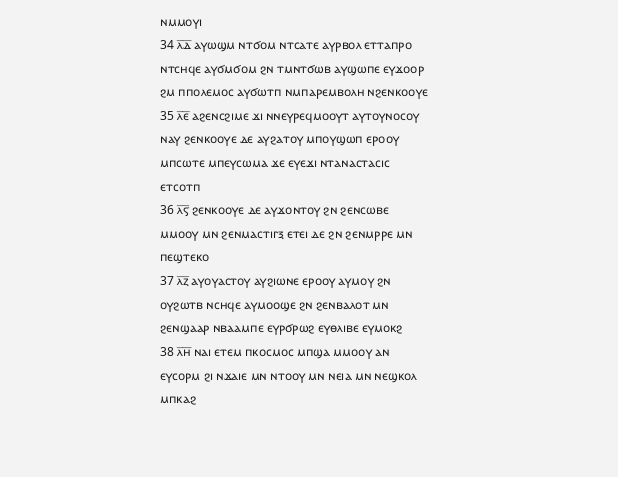ⲛⲙⲙⲟⲩⲓ
34 ⲗ̅ⲇ̅ ⲁⲩⲱϣⲙ ⲛⲧϭⲟⲙ ⲛⲧⲥⲁⲧⲉ ⲁⲩⲣⲃⲟⲗ ⲉⲧⲧⲁⲡⲣⲟ ⲛⲧⲥⲏϥⲉ ⲁⲩϭⲙϭⲟⲙ ϩⲛ ⲧⲙⲛⲧϭⲱⲃ ⲁⲩϣⲱⲡⲉ ⲉⲩϫⲟⲟⲣ ϩⲙ ⲡⲡⲟⲗⲉⲙⲟⲥ ⲁⲩϭⲱⲧⲡ ⲛⲙⲡⲁⲣⲉⲙⲃⲟⲗⲏ ⲛϩⲉⲛⲕⲟⲟⲩⲉ
35 ⲗ̅ⲉ̅ ⲁϩⲉⲛⲥϩⲓⲙⲉ ϫⲓ ⲛⲛⲉⲩⲣⲉϥⲙⲟⲟⲩⲧ ⲁⲩⲧⲟⲩⲛⲟⲥⲟⲩ ⲛⲁⲩ ϩⲉⲛⲕⲟⲟⲩⲉ ⲇⲉ ⲁⲩϩⲁⲧⲟⲩ ⲙⲡⲟⲩϣⲱⲡ ⲉⲣⲟⲟⲩ ⲙⲡⲥⲱⲧⲉ ⲙⲡⲉⲩⲥⲱⲙⲁ ϫⲉ ⲉⲩⲉϫⲓ ⲛⲧⲁⲛⲁⲥⲧⲁⲥⲓⲥ ⲉⲧⲥⲟⲧⲡ
36 ⲗ̅ⲋ̅ ϩⲉⲛⲕⲟⲟⲩⲉ ⲇⲉ ⲁⲩϫⲟⲛⲧⲟⲩ ϩⲛ ϩⲉⲛⲥⲱⲃⲉ ⲙⲙⲟⲟⲩ ⲙⲛ ϩⲉⲛⲙⲁⲥⲧⲓⲅⲝ ⲉⲧⲉⲓ ⲇⲉ ϩⲛ ϩⲉⲛⲙⲣⲣⲉ ⲙⲛ ⲡⲉϣⲧⲉⲕⲟ
37 ⲗ̅ⲍ̅ ⲁⲩⲟⲩⲁⲥⲧⲟⲩ ⲁⲩϩⲓⲱⲛⲉ ⲉⲣⲟⲟⲩ ⲁⲩⲙⲟⲩ ϩⲛ ⲟⲩϩⲱⲧⲃ ⲛⲥⲏϥⲉ ⲁⲩⲙⲟⲟϣⲉ ϩⲛ ϩⲉⲛⲃⲁⲗⲟⲧ ⲙⲛ ϩⲉⲛϣⲁⲁⲣ ⲛⲃⲁⲁⲙⲡⲉ ⲉⲩⲣϭⲣⲱϩ ⲉⲩⲑⲗⲓⲃⲉ ⲉⲩⲙⲟⲕϩ
38 ⲗ̅ⲏ̅ ⲛⲁⲓ ⲉⲧⲉⲙ ⲡⲕⲟⲥⲙⲟⲥ ⲙⲡϣⲁ ⲙⲙⲟⲟⲩ ⲁⲛ ⲉⲩⲥⲟⲣⲙ ϩⲓ ⲛϫⲁⲓⲉ ⲙⲛ ⲛⲧⲟⲟⲩ ⲙⲛ ⲛⲉⲓⲁ ⲙⲛ ⲛⲉϣⲕⲟⲗ ⲙⲡⲕⲁϩ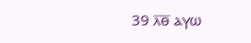39 ⲗ̅ⲑ̅ ⲁⲩⲱ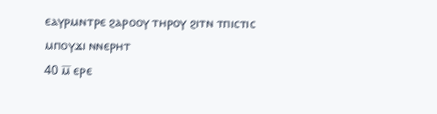ⲉⲁⲩⲣⲙⲛⲧⲣⲉ ϩⲁⲣⲟⲟⲩ ⲧⲏⲣⲟⲩ ϩⲓⲧⲛ ⲧⲡⲓⲥⲧⲓⲥ ⲙⲡⲟⲩϫⲓ ⲛⲛⲉⲣⲏⲧ
40 ⲙ̅ ⲉⲣⲉ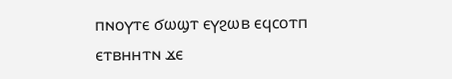ⲡⲛⲟⲩⲧⲉ ϭⲱϣⲧ ⲉⲩϩⲱⲃ ⲉϥⲥⲟⲧⲡ ⲉⲧⲃⲏⲏⲧⲛ ϫⲉ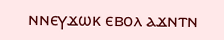ⲛⲛⲉⲩϫⲱⲕ ⲉⲃⲟⲗ ⲁϫⲛⲧⲛ